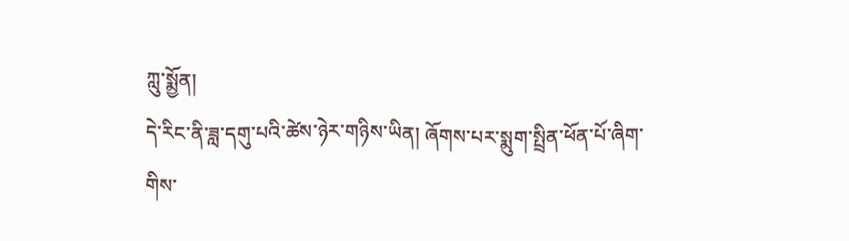ཀླུ་སྨྱོན།
དེ་རིང་ནི་ཟླ་དགུ་པའི་ཚེས་ཉེར་གཉིས་ཡིན། ཞོགས་པར་སྨུག་སྤྲིན་ཕོན་པོ་ཞིག་གིས་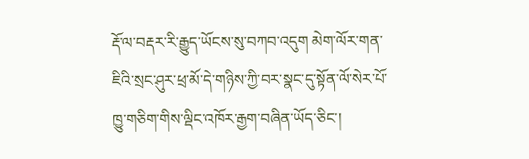རྡོ་ལ་བརྡར་རི་རྒྱུད་ཡོངས་སུ་བཀབ་འདུག མེག་ལོར་གན་ཇིའི་སྲང་ཤུར་ཕྲ་མོ་དེ་གཉིས་ཀྱི་བར་སྣང་དུ་སྟོན་ལོ་སེར་པོ་ཁྱུ་གཅིག་གིས་ལྡིང་འཁོར་རྒྱག་བཞིན་ཡོད་ཅིང་།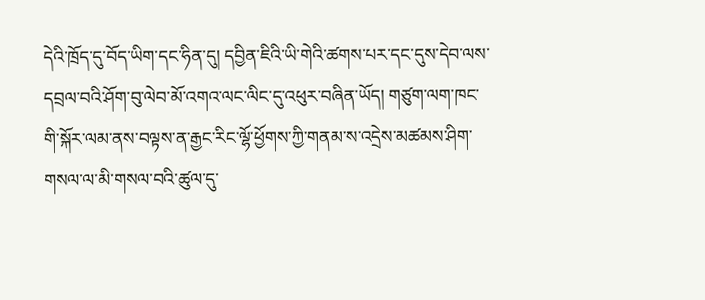དེའི་ཁྲོད་དུ་བོད་ཡིག་དང་ཧིན་དུ། དབྱིན་ཇིའི་ཡི་གེའི་ཚགས་པར་དང་དུས་དེབ་ལས་དབྲལ་བའི་ཤོག་བུ་ལེབ་མོ་འགའ་ལང་ལིང་དུ་འཕུར་བཞིན་ཡོད། གཙུག་ལག་ཁང་གི་སྐོར་ལམ་ནས་བལྟས་ན་རྒྱང་རིང་ལྷོ་ཕྱོགས་ཀྱི་གནམ་ས་འདྲེས་མཚམས་ཤིག་གསལ་ལ་མི་གསལ་བའི་ཚུལ་དུ་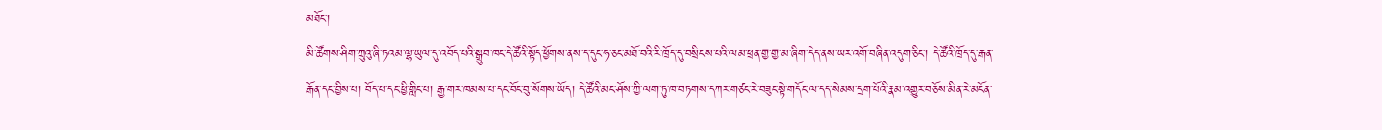མཐོང་།
མི་ཚོགས་ཤིག་ཀྲུའུ་ཞི་ཏའམ་ལྷ་ཡུལ་དུ་འབོད་པའི་སྒྲུབ་ཁང་དེ་ཚོའི་སྟོད་ཕྱོགས་ནས་ད་དུང་ཧ་ཅང་མཐོ་བའི་རི་ཁྲོད་དུ་བསྲིངས་པའི་ལམ་ཕྲན་གྱ་གྱ་མ་ཞིག་དེད་ནས་ཡར་འགོ་བཞིན་འདུག་ཅིང་། དེ་ཚོའི་ཁྲོད་དུ་རྒན་རྒོན་དང་བྱིས་པ། བོད་པ་དང་ཕྱི་གླིང་པ། རྒྱ་གར་ཁམས་པ་དང་བོང་བུ་སོགས་ཡོད། དེ་ཚོའི་མང་ཤོས་ཀྱི་ལག་ཏུ་ཁ་བཏགས་དཀར་གཙང་རེ་བཟུང་སྟེ་གདོང་ལ་དད་སེམས་དྲག་པོའི་རྣམ་འགྱུར་བཅོས་མིན་རེ་མངོན་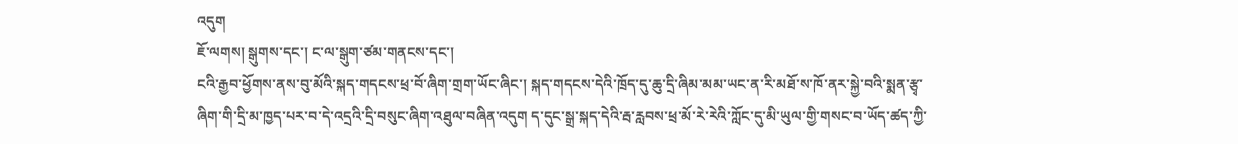འདུག
ཇོ་ལགས། སྒུགས་དང་། ང་ལ་སྒུག་ཙམ་གནངས་དང་།
ངའི་རྒྱབ་ཕྱོགས་ནས་བུ་མོའི་སྐད་གདངས་ཕྲ་བོ་ཞིག་གྲག་ཡོང་ཞིང་། སྐད་གདངས་དེའི་ཁྲོད་དུ་ཆུ་དྲི་ཞིམ་མམ་ཡང་ན་རི་མཐོ་ས་ཁོ་ནར་སྐྱེ་བའི་སྨན་རྩྭ་ཞིག་གི་དྲི་མ་ཁྱད་པར་བ་དེ་འདྲའི་དྲི་བསུང་ཞིག་འཐུལ་བཞིན་འདུག ད་དུང་སྒྲ་སྐད་དེའི་རྦ་རླབས་ཕྲ་མོ་རེ་རེའི་ཀློང་དུ་མི་ཡུལ་གྱི་གསང་བ་ཡོད་ཚད་ཀྱི་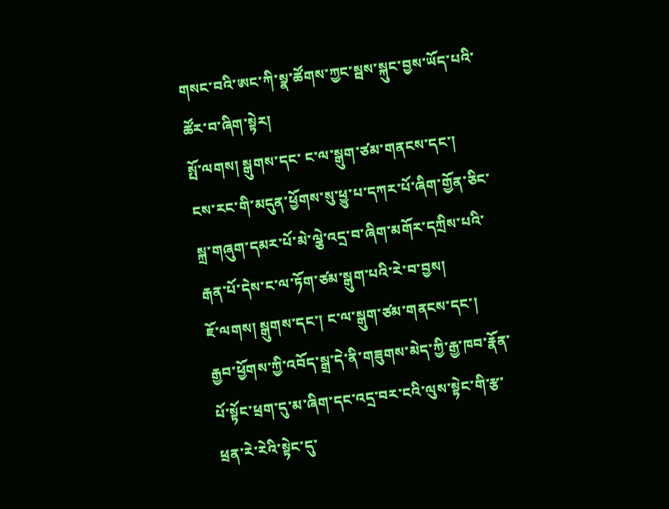གསང་བའི་ཨང་ཀི་སྣ་ཚོགས་ཀྱང་སྦས་སྐུང་བྱས་ཡོད་པའི་ཚོར་བ་ཞིག་སྟེར།
སྤོ་ལགས། སྒུགས་དང་ ང་ལ་སྒུག་ཙམ་གནངས་དང་།
ངས་རང་གི་མདུན་ཕྱོགས་སུ་ཕྱུ་པ་དཀར་པོ་ཞིག་གྱོན་ཅིང་སྐྲ་གཞུག་དམར་པོ་མེ་ལྕེ་འདྲ་བ་ཞིག་མགོར་དཀྲིས་པའི་རྒན་པོ་དེས་ང་ལ་ཏོག་ཙམ་སྒུག་པའི་རེ་བ་བྱས།
ཇོ་ལགས། སྒུགས་དང་། ང་ལ་སྒུག་ཙམ་གནངས་དང་།
རྒྱབ་ཕྱོགས་ཀྱི་འབོད་སྒྲ་དེ་ནི་གཟུགས་མེད་ཀྱི་རྒྱ་ཁབ་རྣོན་པོ་སྟོང་ཕྲག་དུ་མ་ཞིག་དང་འདྲ་བར་ངའི་ལུས་སྟེང་གི་རྩ་ཕྲན་རེ་རེའི་སྟེང་དུ་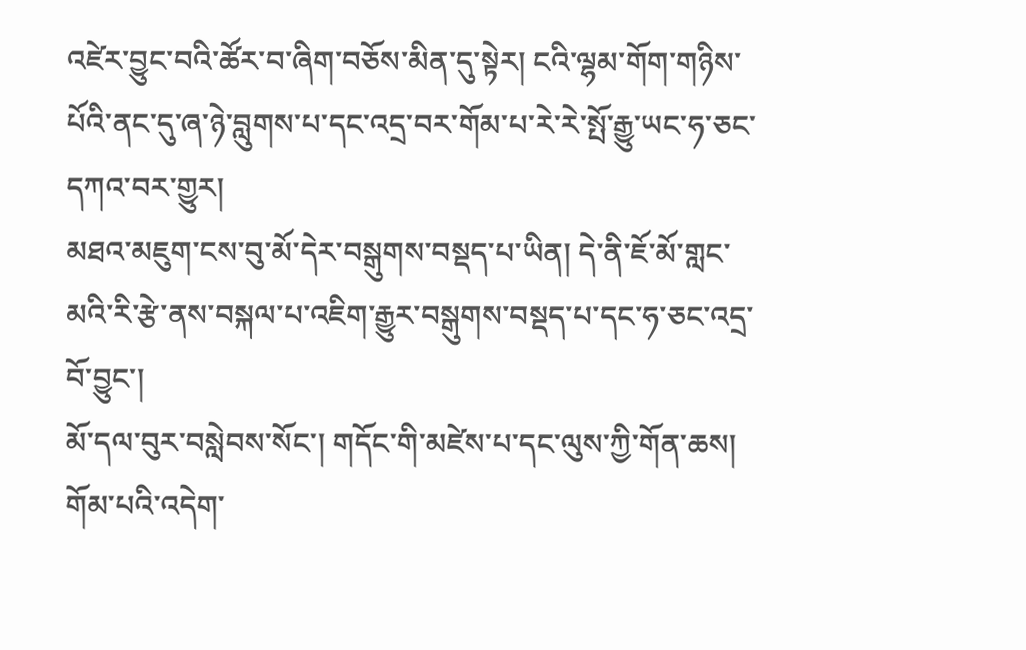འཛེར་བྱུང་བའི་ཚོར་བ་ཞིག་བཅོས་མིན་དུ་སྟེར། ངའི་ལྷམ་གོག་གཉིས་པོའི་ནང་དུ་ཞ་ཉེ་བླུགས་པ་དང་འདྲ་བར་གོམ་པ་རེ་རེ་སྤོ་རྒྱུ་ཡང་ཧ་ཅང་དཀའ་བར་གྱུར།
མཐའ་མཇུག་ངས་བུ་མོ་དེར་བསྒུགས་བསྡད་པ་ཡིན། དེ་ནི་ཇོ་མོ་གླང་མའི་རི་རྩེ་ནས་བསྐལ་པ་འཇིག་རྒྱུར་བསྒུགས་བསྡད་པ་དང་ཧ་ཅང་འདྲ་བོ་བྱུང་།
མོ་དལ་བུར་བསླེབས་སོང་། གདོང་གི་མཛེས་པ་དང་ལུས་ཀྱི་གོན་ཆས། གོམ་པའི་འདེག་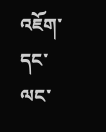འཇོག་དང་ལང་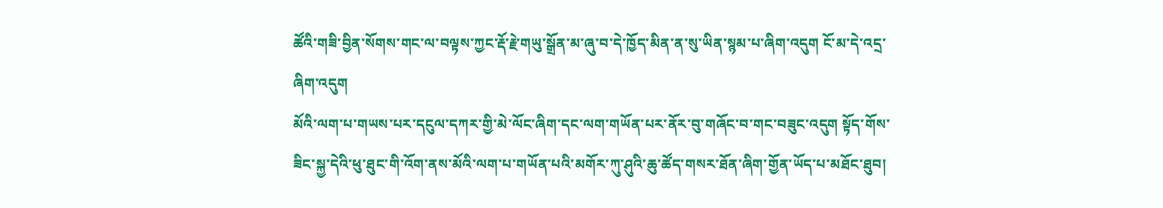ཚོའི་གཟི་བྱིན་སོགས་གང་ལ་བལྟས་ཀྱང་རྡོ་རྗེ་གཡུ་སྒྲོན་མ་ཞུ་བ་དེ་ཁྱོད་མིན་ན་སུ་ཡིན་སྙམ་པ་ཞིག་འདུག ངོ་མ་དེ་འདྲ་ཞིག་འདུག
མོའི་ལག་པ་གཡས་པར་དངུལ་དཀར་གྱི་མེ་ལོང་ཞིག་དང་ལག་གཡོན་པར་ནོར་བུ་གཞོང་བ་གང་བཟུང་འདུག སྟོད་གོས་ཟིང་སྐྱ་དེའི་ཕུ་ཐུང་གི་འོག་ནས་མོའི་ལག་པ་གཡོན་པའི་མགོར་ཀུ་ཤུའི་ཆུ་ཚོད་གསར་ཐོན་ཞིག་གྱོན་ཡོད་པ་མཐོང་ཐུབ།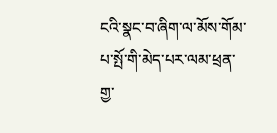ངའི་སྣང་བ་ཞིག་ལ་མོས་གོམ་པ་སྤོ་གི་མེད་པར་ལམ་ཕྲན་གྱ་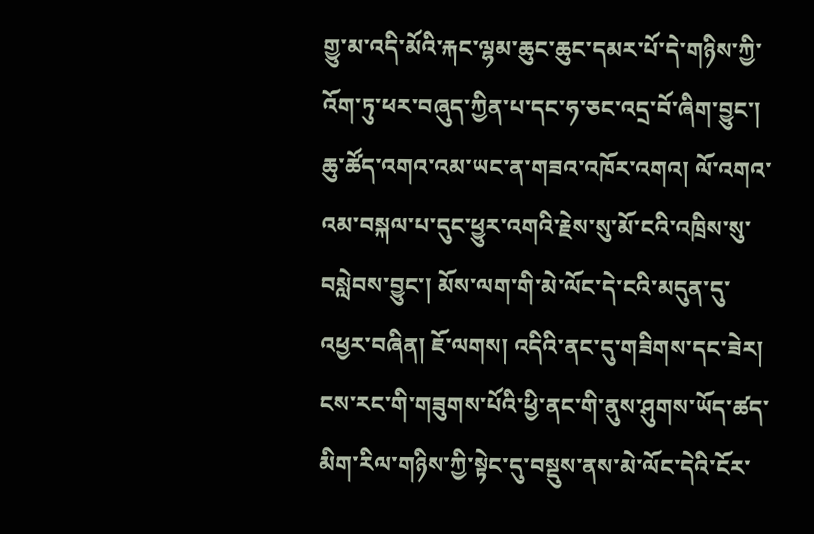གྱུ་མ་འདི་མོའི་རྐང་ལྷམ་ཆུང་ཆུང་དམར་པོ་དེ་གཉིས་ཀྱི་འོག་ཏུ་ཕར་བཞུད་ཀྱིན་པ་དང་ཧ་ཅང་འདྲ་བོ་ཞིག་བྱུང་།
ཆུ་ཚོད་འགའ་འམ་ཡང་ན་གཟའ་འཁོར་འགའ། ལོ་འགའ་འམ་བསྐལ་པ་དུང་ཕྱུར་འགའི་རྗེས་སུ་མོ་ངའི་འཁྲིས་སུ་བསླེབས་བྱུང་། མོས་ལག་གི་མེ་ལོང་དེ་ངའི་མདུན་དུ་འཕྱར་བཞིན། ཇོ་ལགས། འདིའི་ནང་དུ་གཟིགས་དང་ཟེར།
ངས་རང་གི་གཟུགས་པོའི་ཕྱི་ནང་གི་ནུས་ཤུགས་ཡོད་ཚད་མིག་རིལ་གཉིས་ཀྱི་སྟེང་དུ་བསྡུས་ནས་མེ་ལོང་དེའི་ངོར་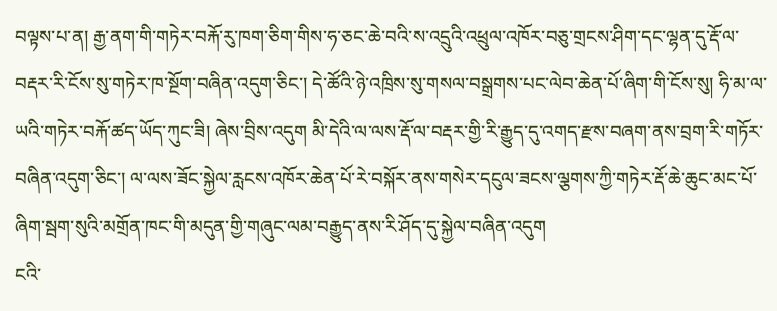བལྟས་པ་ན། རྒྱ་ནག་གི་གཏེར་བརྐོ་རུ་ཁག་ཅིག་གིས་ཧ་ཅང་ཆེ་བའི་ས་འདྲུའི་འཕྲུལ་འཁོར་བཅུ་གྲངས་ཤིག་དང་ལྷན་དུ་རྡོ་ལ་བརྡར་རི་ངོས་སུ་གཏེར་ཁ་སྔོག་བཞིན་འདུག་ཅིང་། དེ་ཚོའི་ཉེ་འཁྲིས་སུ་གསལ་བསྒྲགས་པང་ལེབ་ཆེན་པོ་ཞིག་གི་ངོས་སུ། ཧི་མ་ལ་ཡའི་གཏེར་བརྐོ་ཚད་ཡོད་ཀུང་ཟི། ཞེས་བྲིས་འདུག མི་དེའི་ལ་ལས་རྡོ་ལ་བརྡར་གྱི་རི་རྒྱུད་དུ་འགད་རྫས་བཞག་ནས་བྲག་རི་གཏོར་བཞིན་འདུག་ཅིང་། ལ་ལས་ཟོང་སྐྱེལ་རླངས་འཁོར་ཆེན་པོ་རེ་བསྐོར་ནས་གསེར་དངུལ་ཟངས་ལྕགས་ཀྱི་གཏེར་རྡོ་ཆེ་ཆུང་མང་པོ་ཞིག་སྦག་སུའི་མགྲོན་ཁང་གི་མདུན་གྱི་གཞུང་ལམ་བརྒྱུད་ནས་རི་ཤོད་དུ་སྐྱེལ་བཞིན་འདུག
ངའི་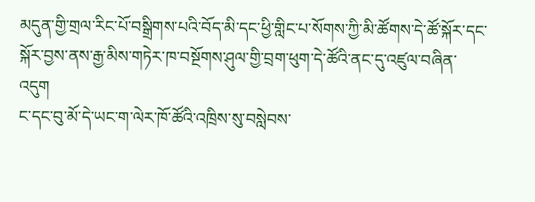མདུན་གྱི་གྲལ་རིང་པོ་བསྒྲིགས་པའི་བོད་མི་དང་ཕྱི་གླིང་པ་སོགས་ཀྱི་མི་ཚོགས་དེ་ཚོ་སྐོར་དང་སྐོར་བྱས་ནས་རྒྱ་མིས་གཏེར་ཁ་བསྔོགས་ཤུལ་གྱི་བྲག་ཕུག་དེ་ཚོའི་ནང་དུ་འཛུལ་བཞིན་འདུག
ང་དང་བུ་མོ་དེ་ཡང་ག་ལེར་ཁོ་ཚོའི་འཁྲིས་སུ་བསླེབས་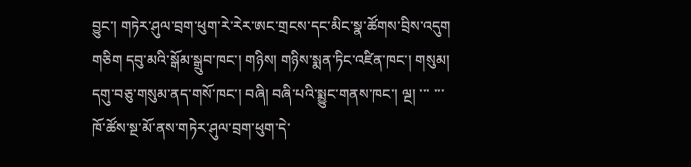བྱུང་། གཏེར་ཤུལ་བྲག་ཕུག་རེ་རེར་ཨང་གྲངས་དང་མིང་སྣ་ཚོགས་བྲིས་འདུག གཅིག དབུ་མའི་སྒོམ་སྒྲུབ་ཁང་། གཉིས། གཉིས་སྨན་ཏིང་འཛིན་ཁང་། གསུམ། དགུ་བཅུ་གསུམ་ནད་གསོ་ཁང་། བཞི། བཞི་པའི་སྨྱུང་གནས་ཁང་། ལྔ། ་་་ ་་་ ཁོ་ཚོས་སྔ་མོ་ནས་གཏེར་ཤུལ་བྲག་ཕུག་དེ་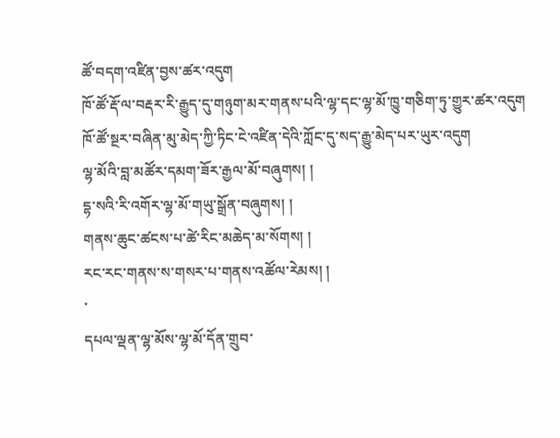ཚོ་བདག་འཛིན་བྱས་ཚར་འདུག
ཁོ་ཚོ་རྡོ་ལ་བརྡར་རི་རྒྱུད་དུ་གཉུག་མར་གནས་པའི་ལྷ་དང་ལྷ་མོ་ཁྱུ་གཅིག་ཏུ་གྱུར་ཚར་འདུག
ཁོ་ཚོ་སྔར་བཞིན་མུ་མེད་ཀྱི་ཏིང་ངེ་འཛིན་དེའི་ཀློང་དུ་སད་རྒྱུ་མེད་པར་ཡུར་འདུག
ལྷ་མོའི་བླ་མཚོར་དམག་ཟོར་རྒྱལ་མོ་བཞུགས། །
དྷ་སའི་རི་འགོར་ལྷ་མོ་གཡུ་སྒྲོན་བཞུགས། །
གནས་ཆུང་ཚངས་པ་ཚེ་རིང་མཆེད་མ་སོགས། །
རང་རང་གནས་ས་གསར་པ་གནས་འཚོལ་རེམས། །
་
དཔལ་ལྡན་ལྷ་མོས་ལྷ་མོ་དོན་གྲུབ་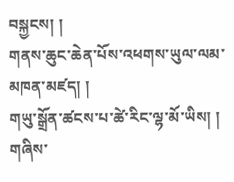བསྐྱངས། །
གནས་ཆུང་ཆེན་པོས་འཕགས་ཡུལ་ལམ་མཁན་མཛད། །
གཡུ་སྒྲོན་ཚངས་པ་ཚེ་རིང་ལྷ་མོ་ཡིས། །
གཞིས་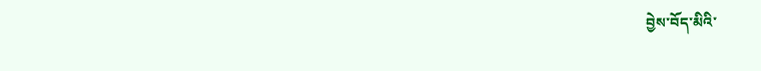བྱེས་བོད་མིའི་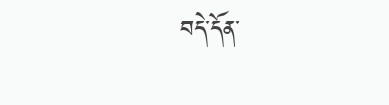བདེ་དོན་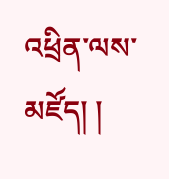འཕྲིན་ལས་མཛོད། །